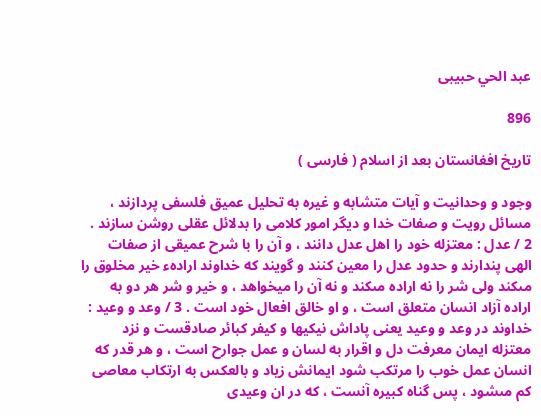عبد الحي حبيبى

896

تاريخ افغانستان بعد از اسلام ( فارسى )

وجود و وحدانيت و آيات متشابه و غيره به تحليل عميق فلسفى پردازند ، مسائل رويت و صفات خدا و ديگر امور كلامى را بدلائل عقلى روشن سازند . 2 / عدل : معتزله خود را اهل عدل دانند ، و آن را با شرح عميقى از صفات الهى پندارند و حدود عدل را معين كنند و گويند كه خداوند ارادهء خير مخلوق را مىكند ولى شر را نه اراده مىكند و نه آن را ميخواهد ، و خير و شر هر دو به اراده آزاد انسان متعلق است ، و او خالق افعال خود است . 3 / وعد و وعيد : خداوند در وعد و وعيد يعنى پاداش نيكيها و كيفر كبائر صادقست و نزد معتزله ايمان معرفت دل و اقرار به لسان و عمل جوارح است ، و هر قدر كه انسان عمل خوب را مرتكب شود ايمانش زياد و بالعكس به ارتكاب معاصى كم مىشود ، پس گناه كبيره آنست ، كه در ان وعيدى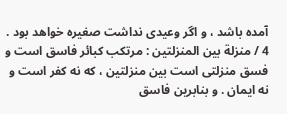آمده باشد ، و اگر وعيدى نداشت صغيره خواهد بود . 4 / منزلة بين المنزلتين : مرتكب كبائر فاسق است و فسق منزلتى است بين منزلتين ، كه نه كفر است و نه ايمان . و بنابرين فاسق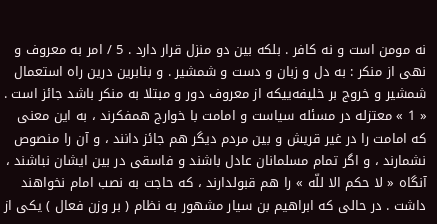نه مومن است و نه كافر . بلكه بين دو منزل قرار دارد . 5 / امر به معروف و نهى از منكر : به دل و زبان و دست و شمشير . و بنابرين درين راه استعمال شمشير و خروج بر خليفه‌ييكه از معروف دور و مبتلا به منكر باشد جائز است . « 1 » معتزله در مسئله سياست و امامت با خوارج همفكرند ، به اين معنى كه امامت را در غير قريش و بين مردم ديگر هم جائز دانند ، و آن را منصوص نشمارند ، و اگر تمام مسلمانان عادل باشند و فاسقى در بين ايشان نباشند ، آنگاه « لا حكم الا للّه » را هم قبولدارند ، كه حاجت به نصب امام نخواهند داشت . در حالى كه ابراهيم بن سيار مشهور به نظام ( بر وزن فعال ) يكى از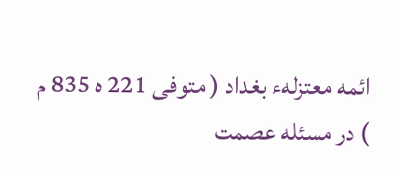ائمه معتزلهء بغداد ( متوفى 221 ه 835 م ) در مسئله عصمت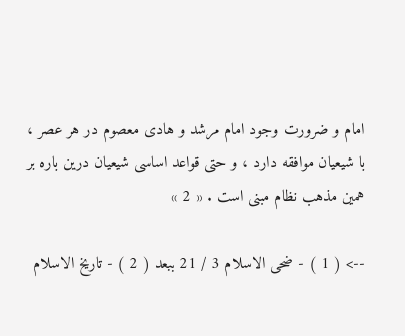امام و ضرورت وجود امام مرشد و هادى معصوم در هر عصر ، با شيعيان موافقه دارد ، و حتى قواعد اساسى شيعيان درين باره بر همين مذهب نظام مبنى است . « 2 »

--> ( 1 ) - ضحى الاسلام 3 / 21 ببعد ( 2 ) - تاريخ الاسلام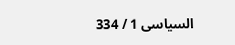السياسى 1 / 334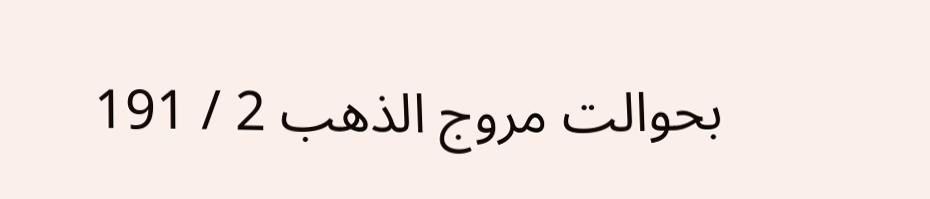بحوالت مروج الذهب 2 / 191